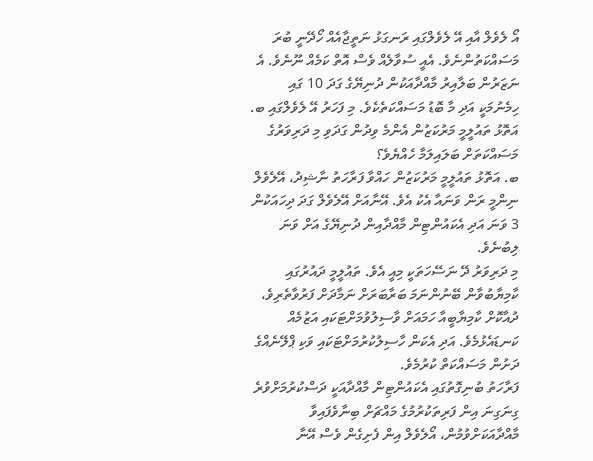އޯ ލެވެލް އާއި އޭ ލެވެލްގައި ރަނގަޅު ނަތީޖާއެއް ހޯދޭނީ ބުރަ މަސައްކަތުންނެވެ. އެއީ ސުވާލެއް ވެސް އޮތް ކަމެއް ނޫނެވެ. އެ ނަޒަރުން ބަލާއިރު މާއްދާއަކުން ދުނިޔޭގެ ގަދަ 10 ގައި ހިމެނުމަކީ އަދި މާ ބޮޑު މަސައްކަތެކެވެ. މި ފަހަރު އޭ ލެވެލްގައި ބ. އަތޮޅު ތައުލީމީ މަރުކަޒުން އެންމެ ވިދުން ގަދަވި މި ދަރިވަރުގެ މަސައްކަތަށް ބަލައިލަމާ ހެއްޔެވެ؟
ބ. އަތޮޅު ތައުލީމީ މަރުކަޒުން ހައްވާ ފަރާހަތު ނާޝިދު، އޭލެވެލް ނިންމީ ރަން ވަނައާ އެކު އެވެ. އޭނާއަށް އޭލެވެލް ގަދަ ދިހައަކުން 3 ވަނަ އަދި އެކައުންޓިން މާއްދާއިން ދުނިޔޭގެ އަށް ވަނަ ލިބުނެވެ.
މި ދަރިވަރު ދޭ ނަސޭހަތަކީ މިއީ އެވެ. ތައުލީމީ ދައުރުގައި ކާމިޔާބުވާން ބޭނުންނަމަ ބަރާބަރަށް ނަމާދަށް ފަރުވާތެރިވެ، ދުއާކޮށް ކާމިޔާބީއާ ހަމައަށް ވާސިލުވުމަށްޓަކައި އަޒުމެއް ކަނޑައެޅުމެވެ. އަދި އެކަން ހާސިލުކުރުމަށްޓަކައި ވަކި ޕްލޭނެއްގެ ދަށުން މަސައްކަތް ކުރުމެވެ.
ފަރާހަތު ބުނިގޮތުގައި އެކައުންޓިން މާއްދާއަކީ ދަސްކުރުމަށްވުރެ ގިނަގިނަ އިން ފަރިތަކުރުމުގެ މައްޗަށް ބިނާވެފައިވާ މާއްދާއަކަށްވުމުން، އޯލެވެލް އިން ފެށިގެން ވެސް އޭނާ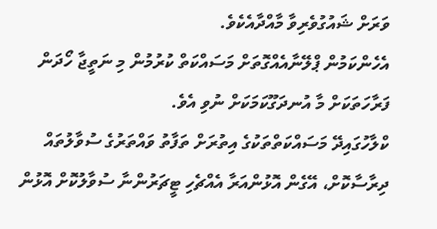ވަރަށް ޝައުގުވެރިވާ މާއްދާއެކެވެ.
އެހެންކަމުން ޕްލޭނާއެއްގޮތަށް މަސައްކަތް ކުރުމުން މި ނަތީޖާ ހޯދަން ފަރާހަތަކަށް މާ އުނދަގޫކަމަކަށް ނުވި އެވެ.
ކްލާހުގައިދޭ މަސައްކަތްތަކުގެ އިތުރަށް ތަފާތު ވައްތަރުގެ ސުވާލުތައް ދިރާސާކޮށް، އޭގެން އޮޅުންއަރާ އެއްޗެހި ޓީޗަރުންނާ ސުވާލުކޮށް އޮޅުން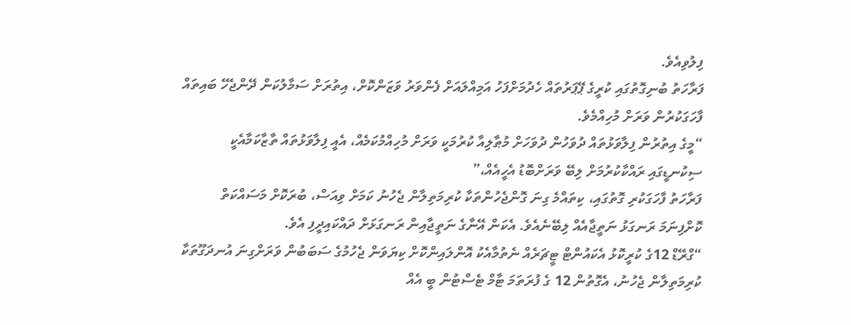ފިލުވިއެވެ.
ފަރާހަތު ބުނިގޮތުގައި ކުރީގެ ޕޭޕަރުތައް ހެދުމަށްފަހު އަމިއްލައަށް ފެންވަރު ވަޒަންކޮށް، އިތުރަށް ސަމާލުކަން ދޭންޖެހޭ ބައިތައް ފާހަގަކުރުން ވަރަށް މުހިއްމެވެ.
“މީގެ އިތުރުން ފިލާވަޅުތައް ދުވަހުން ދުވަހަށް މުޠާލިއާ ކުރުމަކީ ވަރަށް މުހިއްމުކަމެއް، އެއީ ފިލާވަޅުތައް ތާޒާކަމާއެކީ ސިކުނޑީގައި ރައްކާކުރުމަށް ލިބޭ ވަރަށްބޮޑު އެހީއެއް،”
ފަރާހަތު ފާހަގަކުރި ގޮތުގައި، ކިތައްމެ ގިނަ ގޮންޖެހުންތަކާ ކުރިމަތިލާން ޖެހުނު ކަމަށް ވިއަސް، ބުރަކޮށް މަސައްކަތް ކޮށްފިނަމަ ރަނގަޅު ނަތީޖާއެއް ލިބޭނެއެވެ. އެކަން އޭނާގެ ނަތީޖާއިން ރަނގަޅަށް ދައްކައިދީފި އެވެ.
“ގްރޭޑް 12ގެ ކުރީކޮޅު އެކައުންޓް ޓީޗަރެއް ނެތުމާއެކު އޮންލައިންކޮށް ކިޔަވަން ޖެހުމުގެ ސަބަބުން ވަރަށްގިނަ އުނދަގޫތަކާ ކުރިމަތިލާން ޖެހުނު، އެގޮތުން 12 ގެ ފުރަތަމަ ޓާމް ޓެސްޓުން ބީ އެއް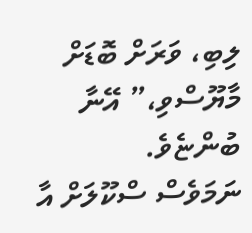ލިބި، ވަރަށް ބޮޑަށް މާޔޫސްވި،” އޭނާ ބުންޏެވެ.
ނަމަވެސް ސްކޫލަށް އާ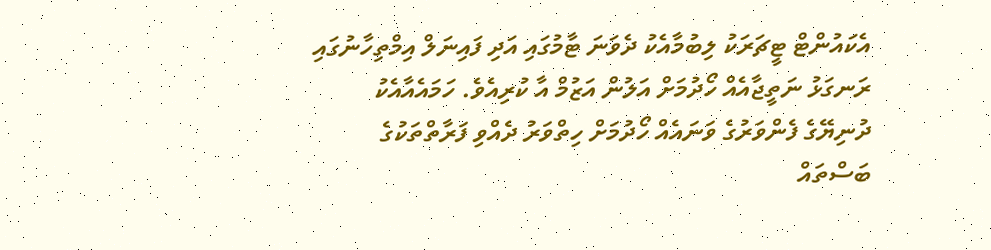އެކައުންޓް ޓީޗަރަކު ލިބުމާއެކު ދެވަނަ ޓާމުގައި އަދި ފައިނަލް އިމްތިހާނުގައި ރަނގަޅު ނަތީޖާއެއް ހޯދުމަށް އަލުން އަޒުމް އާ ކުރިއެވެ. ހަމައެއާއެކު ދުނިޔޭގެ ފެންވަރުގެ ވަނައެއް ހޯދުމަށް ހިތްވަރު ދެއްވި ފަރާތްތަކުގެ ބަސްތައް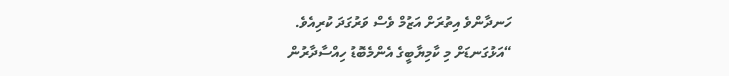ހަނދާންވެ އިތުރަށް އަޒުމް ވެސް ވަރުގަދަ ކުރިއެވެ.
“އަޅުގަނޑަށް މި ކާމިޔާބީގެ އެންމެބޮޑު ހިއްސާދާރުން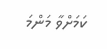ކަމަށްވާ މަންމަ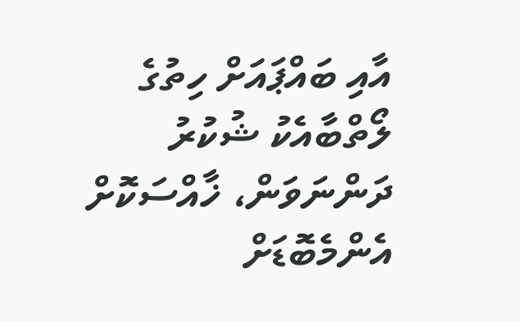އާއި ބައްޕައަށް ހިތުގެ ލޯތްބާއެކު ޝުކުރު ދަންނަވަން، ޚާއްސަކޮށް އެންމެބޮޑަށް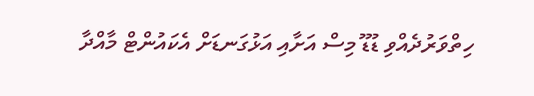ހިތްވަރުދެއްވި ޑުޑޫ މިސް އަށާއި އަޅުގަނޑަށް އެކައުންޓް މާއްދާ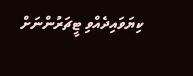ކިޔަވައިދެއްވި ޓީޗަރުންނަށް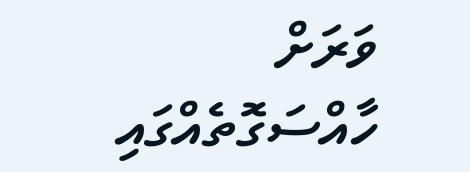ވަރަށް ހާއްސަގޮތެއްގައި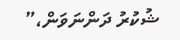ޝުކުރު ދަންނަވަން،”